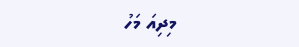މިދިއަ މަހު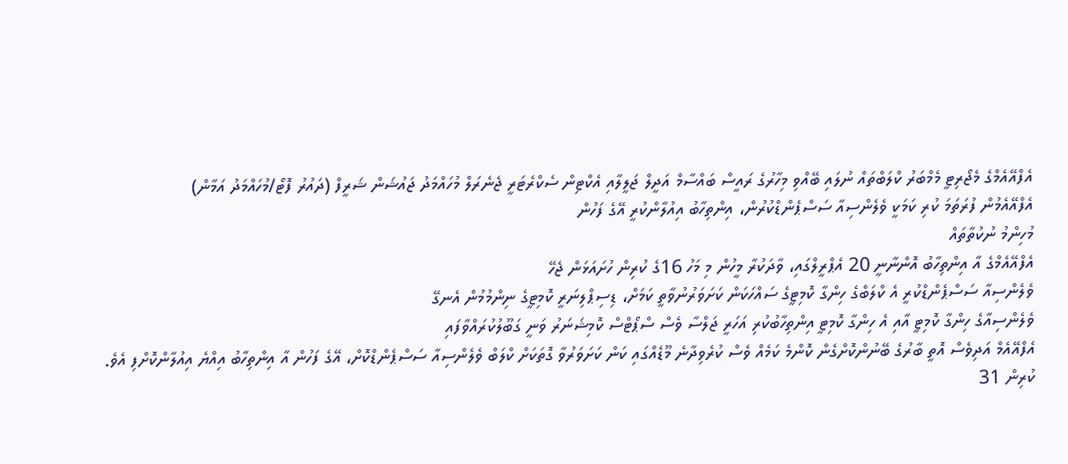އެފްއޭއެމްގެ މެޖޯރިޓީ މެމްބަރު ކްލަބްތައް ނުލައި ބޭއްވި މިހާރުގެ ރައީސް ބައްސާމް އަދީލް ޖަލީލާއި އެކްޓިން ސެކްރެޓަރީ ޖެނެރަލް މުހައްމަދު ޖައުޝަން ޝަރީފް (ދައުރު ފޮޓޯ/މުހައްމަދު އަމާން)
އެފްއޭއެމުން ފުރަތަމަ ކުރި ކަމަކީ ވެލެންސިއާ ސަސްޕެންޑްކުރުން، އިންތިހާބު އިއުލާންކުރީ އޭގެ ފަހުން
މުހިންމު ނުކުތާތައް
އެފްއޭއެމްގެ އާ އިންތިހާބު އޮންނާނީ 20 އެޕްރީލްގައި، ވާދަކުރާ މީހުން މި މަހު 16ގެ ކުރިން ހުށައަޅަން ޖެހޭ
ވެލެންސިއާ ސަސްޕެންޑްކުރީ އެ ކްލަބްގެ ހިންގާ ކޮމިޓީގެ ސައްހަކަން ކަށަވަރުނުވާތީ ކަމަށް، ޑިސިޕްލިނަރީ ކޮމިޓީގެ ނިންމުމުން އެނގޭ
ވެލެންސިއާގެ ހިންގާ ކޮމިޓީ އާއި އެ ހިންގާ ކޮމިޓީ އިންތިހާބުކުރި އަހަރީ ޖަލްސާ ވެސް ސްޕޯޓްސް ކޮމިޝަނަރު ވަނީ ގަބޫލުކުރައްވާފައި
އެފްއޭއެމް އަދިވެސް އޮތީ ބާރުގެ ބޭނުންކޮށްގެން ކޮންމެ ކަމެއް ވެސް ކުރެވިދާނެ މޫޑެއްގައި ކަން ކަށަވަރުވާ ގޮތަކަށް ކްލަބް ވެލެންސިއާ ސަސްޕެންޑްކޮށް، އޭގެ ފަހުން އާ އިންތިހާބު އިއްޔެ އިއުލާންކޮށްފި އެވެ.
ކުރިން 31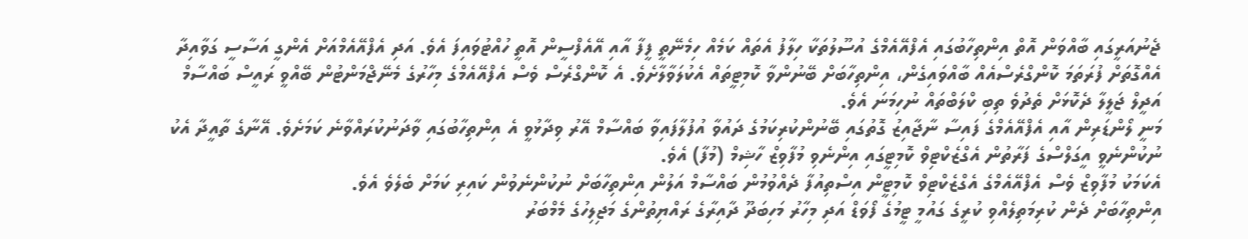ޖެނުއަރީގައި ބާއްވަން އޮތް އިންތިހާބުގައި އެފްއޭއެމްގެ އުސޫލުތަކާ ހިލާފު އެތައް ކަމެއް ހިމެނޭތީ ފީފާ އާއި އޭއެފްސީން އޮތީ ހުއްޓުވައިފަ އެވެ. އަދި އެފްއޭއެމްއަށް އެންގީ އަސާސީ ގަވާއިދާ އެއްގޮތަށް ފުރަތަމަ ކޮންގްރެސްއެއް ބާއްވައިގެން، އިންތިހާބަށް ބޭނުންވާ ކޮމިޓީތައް އެކުލަވާލާށެވެ. އެ ކޮންގްރެސް ވެސް އެފްއޭއެމްގެ މިހާރުގެ މެނޭޖްމަންޓުން ބޭއްވީ ރައީސް ބައްސާމް އަދީލް ޖަލީލާ ދެކޮޅަށް ތެދުވެ ތިބި ކްލަބްތައް ނުހިމަނަ އެވެ.
މަނީ ލޯންޑަރިން އާއި އެފްއޭއެމްގެ ފައިސާ ނާޖާއިޒު ގޮތުގައި ބޭނުންކުރިކަމުގެ ދައުވާ އުފުލާފައިވާ ބައްސާމް އޭރު ވިދާޅުވީ އެ އިންތިހާބުގައި ވާދަނުކުރައްވާނެ ކަމަށެވެ. އޭނާގެ ތާއީދާ އެކު ނުކުންނެވީ އީގަލްސްގެ ފަރާތުން އެގްޒެކްޓިވް ކޮމިޓީގައި އިންނެވި މުފާވިޒް ހާޝިމް (މުފާ) އެވެ.
އެކަމަކު މުފާވިޒް ވެސް އެފްއޭއެމްގެ އެގްޒެކްޓިވް ކޮމިޓީން އިސްތިއުފާ ދެއްވުމުން ބައްސާމް އަލުން އިންތިހާބަށް ނުކުންނެވުން ކައިރި ކަމަށް ބެލެވެ އެވެ.
އިންތިހާބަށް ދެން ކުރިމަތިލެއްވި ކުރީގެ ގައުމީ ޓީމުގެ ފޯވަޑް އަދި މިހާރު މަހިބަދޫ ދާއިރާގެ ރައްޔިތުންގެ މަޖިލިހުގެ މެމްބަރު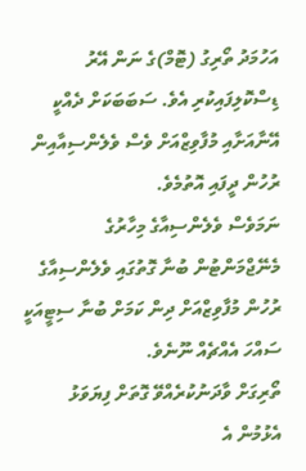އަހުމަދު ތޯރިގު (ޓޮމް)ގެ ނަން އޭރު ޑިސްކޮލިފައިކުރި އެވެ. ސަބަބަކަށް ދެއްކީ އޭނާއަށާއި މުފާވިޒްއަށް ވެސް ވެލެންސިއާއިން ރުހުން ދީފައި އޮތުމެވެ.
ނަމަވެސް ވެލެންސިއާގެ މިހާރުގެ މެނޭޖްމަންޓުން ބުނާ ގޮތުގައި ވެލެންސިއާގެ ރުހުން މުފާވިޒްއަށް ދިން ކަމަށް ބުނާ ސިޓީއަކީ ސައްހަ އެއްޗެއް ނޫނެވެ.
ތޯރިގަށް ވާދަނުކުރެއްވޭ ގޮތަށް ފިޔަވަޅު އެޅުމުން އެ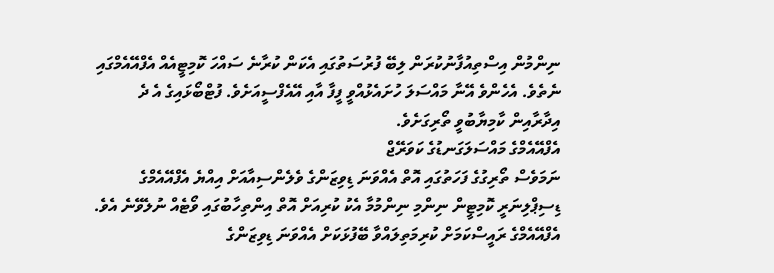ނިންމުން އިސްތިއުފާނުކުރަން ލިބޭ ފުރުސަތުގައި އެކަން ކުރާނެ ސައްހަ ކޮމިޓީއެއް އެފްއޭއެމްގައި ނެތެވެ. އެހެންވެ އޭނާ މައްސަލަ ހުށައެޅުއްވީ ފީފާ އާއި އޭއެފްސީއަށެވެ. ފުޓްބޯޅައިގެ އެ ދެ އިދާރާއިން ކާމިޔާބުވީ ތޯރިގަށެވެ.
އެފްއޭއެމްގެ މައްސަލަގަނޑުގެ ކަވަރޭޖް
ނަމަވެސް ތޯރިގުގެ ފަހަތުގައި އޮތް އެއްވަނަ ޑިވިޒަންގެ ވެލެންސިއާއަށް އިއްޔެ އެފްއޭއެމްގެ ޑިސިޕްލިނަރީ ކޮމިޓީން ނިންމި ނިންމުމާ އެކު ކުރިއަށް އޮތް އިންތިހާބުގައި ވޯޓެއް ނުލެވޭނެ އެވެ. އެފްއޭއެމްގެ ރައީސްކަމަށް ކުރިމަތިލައްވާ ބޭފުޅަކަށް އެއްވަނަ ޑިވިޒަންގެ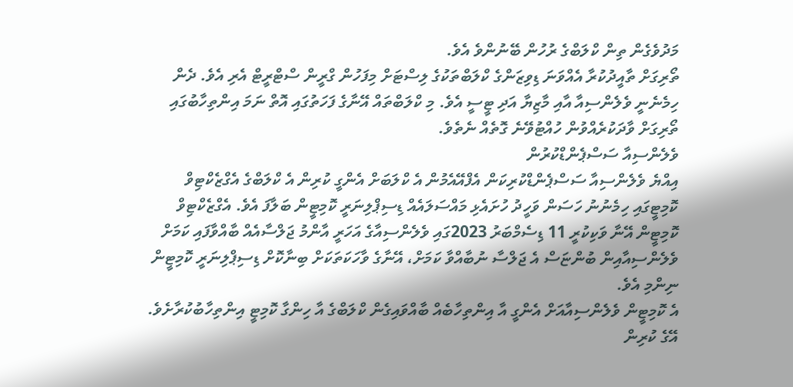މަދުވެގެން ތިން ކްލަބްގެ ރުހުން ބޭނުންވެ އެވެ.
ތޯރިގަށް ތާއީދުކުރާ އެއްވަނަ ޑިވިޒަންގެ ކްލަބްތަކުގެ ލިސްޓަށް މިފަހުން ގްރީން ސްޓްރީޓް އެރި އެވެ. ދެން ހިމެނެނީ ވެލެންސިއާ އާއި މާޒިޔާ އަދި ޓީސީ އެވެ. މި ކްލަބްތައް އޭނާގެ ފަހަތުގައި އޮތް ނަމަ އިންތިހާބުގައި ތޯރިގަށް ވާދަކުރެއްވުން ހުއްޓުވޭނެ ގޮތެއް ނެތެވެ.
ވެލެންސިއާ ސަސްޕެންޑްކުރުން
އިއްޔެ ވެލެންސިއާ ސަސްޕެންޑްކުރިކަން އެފްއޭއެމުން އެ ކްލަބަށް އެންގީ ކުރިން އެ ކްލަބްގެ އެގްޒެކްޓިވް ކޮމިޓީގައި ހިމެނުނު ހަސަން ވަހީދު ހުށައެޅި މައްސަލައެއް ޑިސިޕްލިނަރީ ކޮމިޓީން ބަލާފަ އެވެ. އެގްޒެކްޓިވް ކޮމިޓީން އޭނާ ވަކިކުރީ 11 ޑިސެމްބަރު 2023ގައި ވެލެންސިއާގެ އަހަރީ އާންމު ޖަލްސާއެއް ބާއްވާފައި ކަމަށް ވެލެންސިއާއިން ބުންޏަސް އެ ޖަލްސާ ނުބާއްވާ ކަމަށް، އޭނާގެ ވާހަކަތަކަށް ބިނާކޮށް ޑިސިޕްލިނަރީ ކޮމިޓީން ނިންމި އެވެ.
އެ ކޮމިޓީން ވެލެންސިއާއަށް އެންގީ އާ އިންތިހާބެއް ބާއްވައިގެން ކްލަބްގެ އާ ހިންގާ ކޮމިޓީ އިންތިހާބުކުރާށެވެ. އޭގެ ކުރިން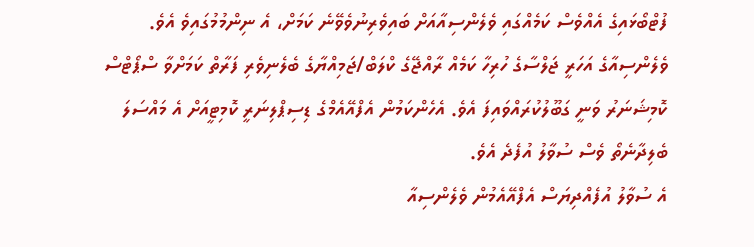ފުޓްބޯޅައިގެ އެއްވެސް ކަމެއްގައި ވެލެންސިއާއަށް ބައިވެރިނުވެވޭނެ ކަމަށް، އެ ނިންމުމުގައިވެ އެވެ.
ވެލެންސިއާގެ އަހަރީ ޖަލްސާގެ ހުރިހާ ކަމެއް ރާއްޖޭގެ ކްލަބް/ޖަމިއްޔާގެ ބެލެނިވެރި ފަރާތް ކަމަށްވާ ސްޕޯޓްސް ކޮމިޝަނަރު ވަނީ ގަބޫލުކުރައްވައިފަ އެވެ. އެހެންކަމުން އެފްއޭއެމްގެ ޑިސިޕްލިނަރީ ކޮމިޓީއަށް އެ މައްސަލަ ބެލިދާނެތޯ ވެސް ސުވާލު އުފެދެ އެވެ.
އެ ސުވާލު އުފެއްދިޔަސް އެފްއޭއެމުން ވެލެންސިއާ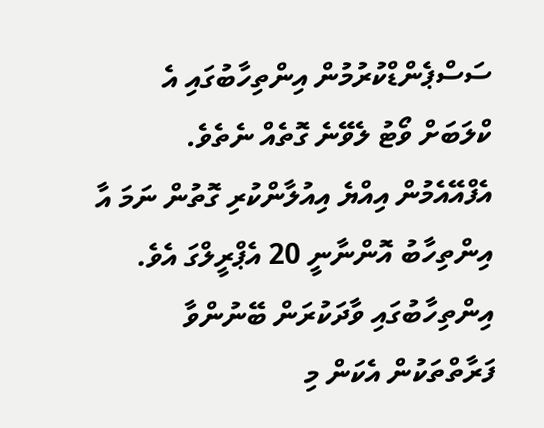ސަސްޕެންޑްކުރުމުން އިންތިހާބުގައި އެ ކްލަބަށް ވޯޓު ލެވޭނެ ގޮތެއް ނެތެވެ.
އެފްއޭއެމުން އިއްޔެ އިއުލާންކުރި ގޮތުން ނަމަ އާ އިންތިހާބު އޮންނާނީ 20 އެޕްރީލްގަ އެވެ. އިންތިހާބުގައި ވާދަކުރަން ބޭނުންވާ ފަރާތްތަކުން އެކަން މި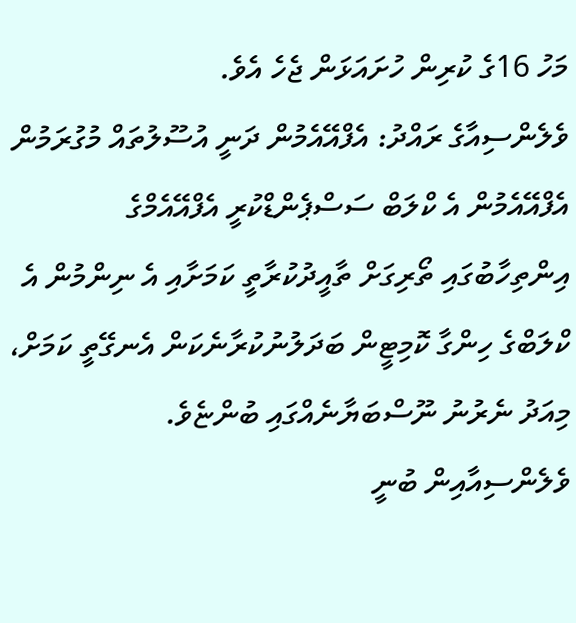މަހު 16ގެ ކުރިން ހުށައަޅަން ޖެހެ އެވެ.
ވެލެންސިއާގެ ރައްދު: އެފްއޭއެމުން ދަނީ އުސޫލުތައް މުގުރަމުން
އެފްއޭއެމުން އެ ކްލަބް ސަސްޕެންޑްކުރީ އެފްއޭއެމްގެ އިންތިހާބުގައި ތޯރިގަށް ތާއީދުކުރާތީ ކަމަށާއި އެ ނިންމުން އެ ކްލަބްގެ ހިންގާ ކޮމިޓީން ބަދަލުނުކުރާނެކަން އެނގޭތީ ކަމަށް، މިއަދު ނެރުނު ނޫސްބަޔާނެއްގައި ބުންޏެވެ.
ވެލެންސިއާއިން ބުނީ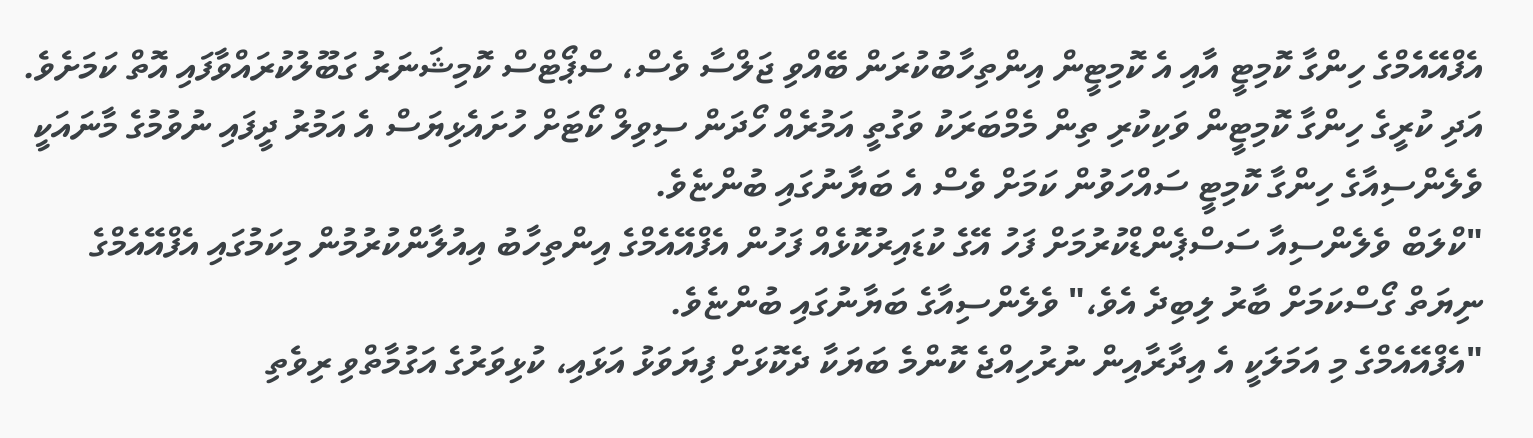އެފްއޭއެމްގެ ހިންގާ ކޮމިޓީ އާއި އެ ކޮމިޓީން އިންތިހާބުކުރަން ބޭއްވި ޖަލްސާ ވެސް، ސްޕޯޓްސް ކޮމިޝަނަރު ގަބޫލުކުރައްވާފައި އޮތް ކަމަށެވެ. އަދި ކުރީގެ ހިންގާ ކޮމިޓީން ވަކިކުރި ތިން މެމްބަރަކު ވަގުތީ އަމުރެއް ހޯދަން ސިވިލް ކޯޓަށް ހުށައެޅިޔަސް އެ އަމުރު ދީފައި ނުވުމުގެ މާނައަކީ ވެލެންސިއާގެ ހިންގާ ކޮމިޓީ ސައްހަވުން ކަމަށް ވެސް އެ ބަޔާނުގައި ބުންޏެވެ.
"ކްލަބް ވެލެންސިއާ ސަސްޕެންޑްކުރުމަށް ފަހު އޭގެ ކުޑައިރުކޮޅެއް ފަހުން އެފްއޭއެމްގެ އިންތިހާބު އިއުލާންކުރުމުން މިކަމުގައި އެފްއޭއެމްގެ ނިޔަތް ގޯސްކަމަށް ބާރު ލިބިދެ އެވެ،" ވެލެންސިއާގެ ބަޔާނުގައި ބުންޏެވެ.
"އެފްއޭއެމްގެ މި އަމަލަކީ އެ އިދާރާއިން ނުރުހިއްޖެ ކޮންމެ ބަޔަކާ ދެކޮޅަށް ފިޔަވަޅު އަޅައި، ކުޅިވަރުގެ އަގުމާތްވި ރިވެތި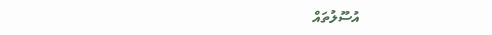އުސޫލުތައް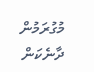މުގުރަމުން ދާނެކަން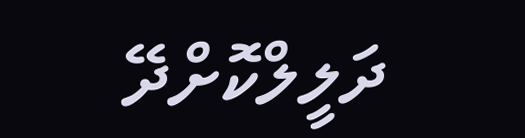ދަލީލްކޮށްދޭ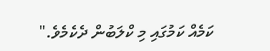ކަމެއް ކަމުގައި މި ކްލަބުން ދެކެމެވެ."